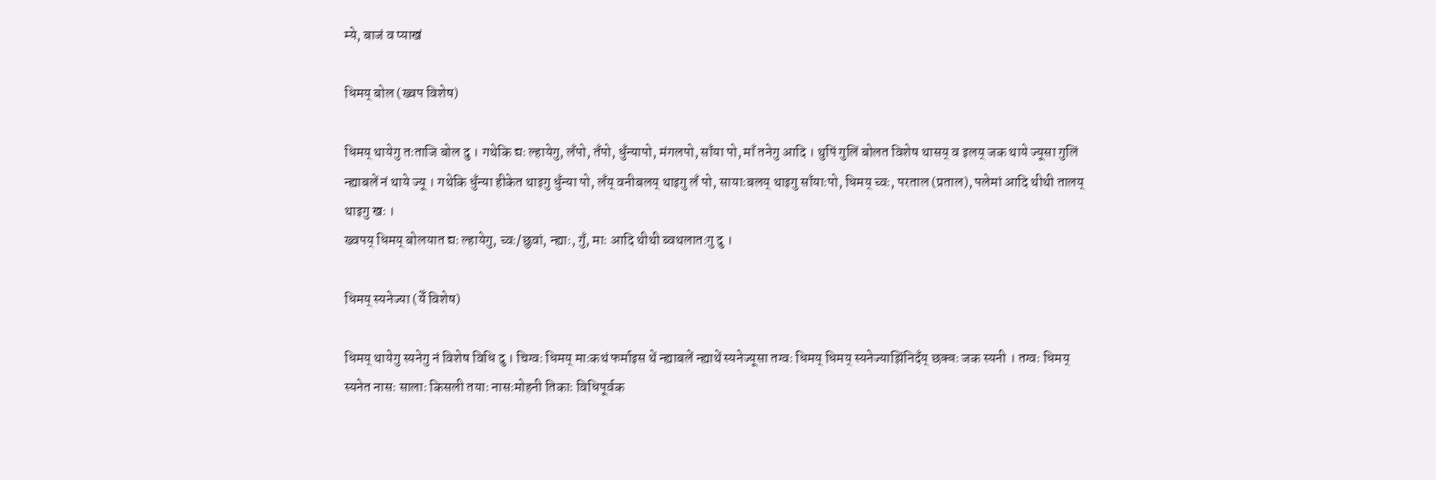म्ये, बाजं व प्याखं

धिमय् बोल (ख्वप विशेष)

धिमय् थायेगु तःताजि बोल दु । गथेकि द्यः ल्हायेगु, लँपो, तँपो, धुँन्यापो, मंगलपो, साँया पो, माँ तनेगु आदि । थुपिं गुलिं बोलत विशेष थासय् व इलय् जक थाये ज्यूसा गुलिं न्ह्याबलें नं थाये ज्यू । गथेकि धुँन्या हीकेत थाइगु धुँन्या पो, लँय् वनीबलय् थाइगु लँ पो, सायाःबलय् थाइगु साँयाःपो, धिमय् च्वः, परताल (प्रताल), पलेमां आदि थीथी तालय् थाइगु खः ।
ख्वपय् धिमय् बोलयात द्यः ल्हायेगु, च्वः/छुवां, न्ह्याः, गुँ, माः आदि थीथी ब्वथलातःगु दु ।

धिमय् स्यनेज्या (येँ विशेष)

धिमय् थायेगु स्यनेगु नं विशेष विधि दु । चिग्वः धिमय् माःकथं फर्माइस थें न्ह्याबलें न्ह्याथें स्यनेज्यूसा तग्वः धिमय् धिमय् स्यनेज्याझिंनिदँय् छक्वः जक स्यनी । तग्वः धिमय् स्यनेत नासः सालाः किसली तयाः नासःमोहनी तिकाः विधिपूर्वक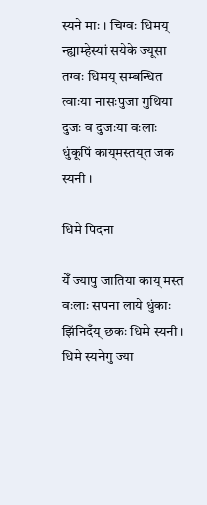स्यने माः । चिग्वः धिमय् न्ह्याम्हेस्यां सयेके ज्यूसा तग्वः धिमय् सम्बन्धित त्वाःया नासःपुजा गुथिया दुजः व दुजःया वःलाः धुंकूपिं काय्‌मस्तय्‌त जक स्यनी ।

धिमे पिदना

येँ ज्यापु जातिया काय् मस्त वःलाः सपना लाये धुंकाः झिंनिदँय् छकः धिमे स्यनी । धिमे स्यनेगु ज्या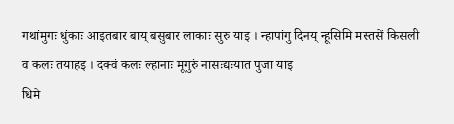गथांमुगः धुंकाः आइतबार बाय् बसुबार लाकाः सुरु याइ । न्हापांगु दिनय् न्हूसिमि मस्तसें किसली व कलः तयाहइ । दक्वं कलः ल्हानाः मूगुरुं नासःद्यःयात पुजा याइ
धिमे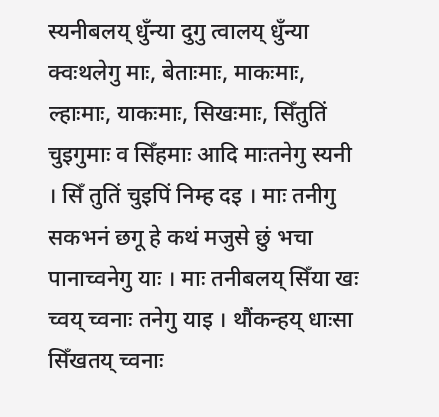स्यनीबलय् धुँन्या दुगु त्वालय् धुँन्या क्वःथलेगु माः, बेताःमाः, माकःमाः, ल्हाःमाः, याकःमाः, सिखःमाः, सिँतुतिं चुइगुमाः व सिँहमाः आदि माःतनेगु स्यनी । सिँ तुतिं चुइपिं निम्ह दइ । माः तनीगु सकभनं छगू हे कथं मजुसे छुं भचा पानाच्वनेगु याः । माः तनीबलय् सिँया खः च्वय् च्वनाः तनेगु याइ । थौंकन्हय् धाःसा सिँखतय् च्वनाः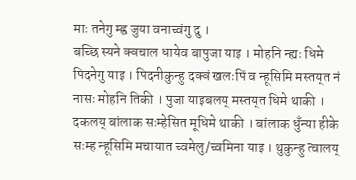माः तनेगु म्ह्व जुया वनाच्वंगु दु ।
बच्छि स्यने क्वचाल धायेव बापुजा याइ । मोहनि न्ह्यः धिमे पिदनेगु याइ । पिदनीकुन्हु दक्वं खलःपिं व न्हूसिमि मस्तय्‌त नं नासः मोहनि तिकी । पुजा याइबलय् मस्तय्‌त धिमे थाकी । दकलय् बांलाक सःम्हेसित मूधिमे थाकी । बांलाक धुँन्या हीके सःम्ह न्हूसिमि मचायात च्वमेलु/च्वमिना याइ । थुकुन्हु त्वालय्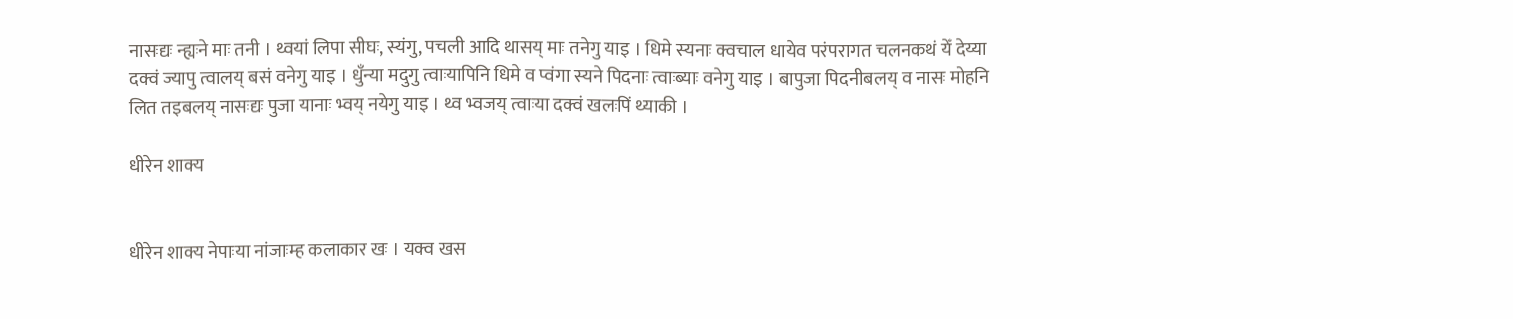नासःद्यः न्ह्यःने माः तनी । थ्वयां लिपा सीघः, स्यंगु, पचली आदि थासय् माः तनेगु याइ । धिमे स्यनाः क्वचाल धायेव परंपरागत चलनकथं येँ देय्या दक्वं ज्यापु त्वालय् बसं वनेगु याइ । धुँन्या मदुगु त्वाःयापिनि धिमे व प्वंगा स्यने पिदनाः त्वाःब्याः वनेगु याइ । बापुजा पिदनीबलय् व नासः मोहनि लित तइबलय् नासःद्यः पुजा यानाः भ्वय् नयेगु याइ । थ्व भ्वजय् त्वाःया दक्वं खलःपिं थ्याकी ।

धीरेन शाक्य


धीरेन शाक्य नेपाःया नांजाःम्ह कलाकार खः । यक्व खस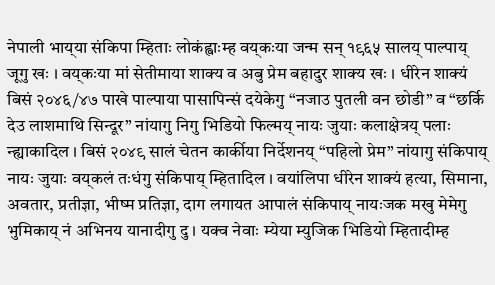नेपाली भाय्‌या संकिपा म्हिताः लोकंह्वाःम्ह वय्‌कःया जन्म सन् १९६५ सालय्‌ पाल्पाय्‌ जूगु खः । वय्‌कःया मां सेतीमाया शाक्य व अबु प्रेम बहादुर शाक्य खः । धीरेन शाक्यं बिसं २०४६/४७ पाखे पाल्पाया पासापिन्सं दयेकेगु “नजाउ पुतली वन छोडी” व “छर्कि देउ लाशमाथि सिन्दूर” नांयागु निगु भिडियो फिल्मय्‌ नायः जुयाः कलाक्षेत्रय्‌ पलाः न्ह्याकादिल । बिसं २०४९ सालं चेतन कार्कीया निर्देशनय्‌ “पहिलो प्रेम” नांयागु संकिपाय्‌ नायः जुयाः वय्‌कलं तःधंगु संकिपाय्‌ म्हितादिल । वयांलिपा धीरेन शाक्यं हत्या, सिमाना, अवतार, प्रतीज्ञा, भीष्म प्रतिज्ञा, दाग लगायत आपालं संकिपाय्‌ नायःजक मखु मेमेगु भुमिकाय्‌ नं अभिनय यानादीगु दु । यक्व नेवाः म्येया म्युजिक भिडियो म्हितादीम्ह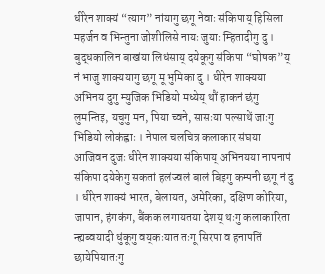धीरेन शाक्यं “त्याग” नांयागु छगू नेवाः संकिपाय्‌ हिसिला महर्जन व भिन्तुना जोशीलिसे नायः जुयाः म्हितादीगु दु । बुद्धकालिन बाखंया लिधंसाय्‌ दयेकूगु संकिपा “घोषक”य्‌ नं भाजु शाक्ययागु छगू मू भुमिका दु । धीरेन शाक्यया अभिनय दुगु म्युजिक भिडियो मध्येय्‌ थौं हाकनं छंगु लुमन्तिइ, यचुगु मन, पिया च्वने, सासःया पल्साथें जाःगु भिडियो लोकंह्वाः । नेपाल चलचित्र कलाकार संघया आजिवन दुजः धीरेन शाक्यया संकिपाय्‌ अभिनयया नापनापं संकिपा दयेकेगु सकतां हलंज्वलं बालं बिइगु कम्पनी छगू नं दु । धीरेन शाक्यं भारत, बेलायत, अमेरिका, दक्षिण कोरिया, जापान, हंगकंग, बैंकक लगायतया देशय्‌ थःगु कलाकारिता न्ह्यब्वयादी धुंकूगु वय्‌कःयात तःगू सिरपा व हनापतिं छायेपियातःगु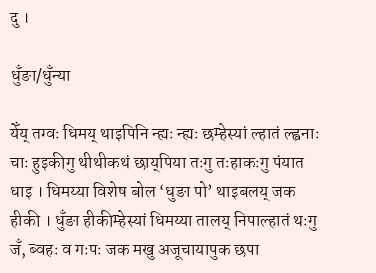दु ।

धुँङा/धुँन्या

येँय् तग्वः धिमय् थाइपिनि न्ह्यः न्ह्यः छम्हेस्यां ल्हातं ल्ह्वनाः चाः हुइकीगु थीथीकथं छाय्‌पिया तःगु तःहाकःगु पंयात धाइ । धिमय्या विशेष बोल ‘धुङा पो’ थाइबलय् जक हीकी । धुँङा हीकीम्हेस्यां धिमय्या तालय् निपाल्हातं थःगु जँ, ब्वहः व गःपः जक मखु अजूचायापुक छपा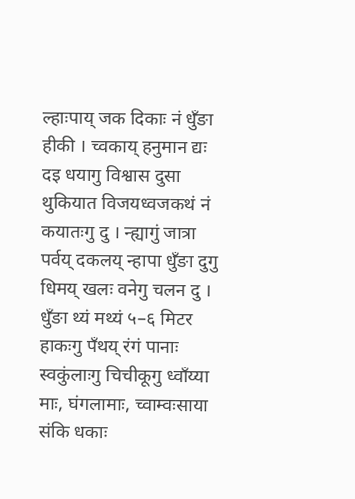ल्हाःपाय् जक दिकाः नं धुँङा हीकी । च्वकाय् हनुमान द्यः दइ धयागु विश्वास दुसा थुकियात विजयध्वजकथं नं कयातःगु दु । न्ह्यागुं जात्रा पर्वय् दकलय् न्हापा धुँङा दुगु धिमय् खलः वनेगु चलन दु । धुँङा थ्यं मथ्यं ५–६ मिटर हाकःगु पँथय् रंगं पानाः स्वकुंलाःगु चिचीकूगु ध्वाँय्या माः, घंगलामाः, च्वाम्वःसाया संकि धकाः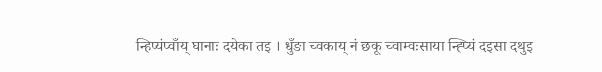न्हिप्यंप्वाँय् घानाः दयेका तइ । धुँङा च्वकाय् नं छकू च्वाम्वःसाया न्ह्प्यिं दइसा दथुइ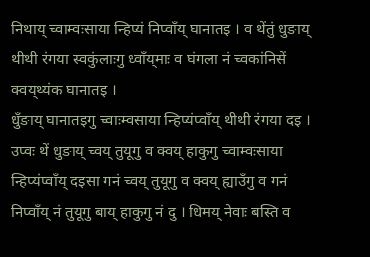निथाय् च्वाम्वःसाया न्हिप्यं निप्वाँय् घानातइ । व थेंतुं धुङाय् थीथी रंगया स्वकुंलाःगु ध्वाँय्‌माः व घंगला नं च्वकांनिसें क्वय्‌थ्यंक घानातइ ।
धुँङाय् घानातइगु च्वाःम्वसाया न्हिप्यंप्वाँय् थीथी रंगया दइ । उप्वः थें धुङाय् च्वय् तुयूगु व क्वय् हाकुगु च्वाम्वःसाया न्हिप्यंप्वाँय् दइसा गनं च्वय् तुयूगु व क्वय् ह्याउँगु व गनं निप्वाँय् नं तुयूगु बाय् हाकुगु नं दु । धिमय् नेवाः बस्ति व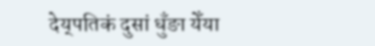देय्‌पतिकं दुसां धुँङा येँया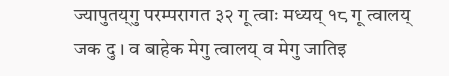ज्यापुतय्‌गु परम्परागत ३२ गू त्वाः मध्यय् १८ गू त्वालय् जक दु । व बाहेक मेगु त्वालय् व मेगु जातिइ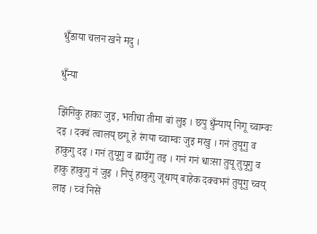धुँङाया चलन खने मदु ।

धुँन्या

झिंनिकु हाकः जुइ, भतीचा तीमा बां लुइ । छपु धुँन्याय् निगू च्वाम्वः दइ । दक्वं त्वालय् छगू हे रंगया च्वाम्वः जुइ मखु । गनं तुयूगु व हाकुगु दइ । गनं तुयूगु व ह्याउँगु तइ । गनं गनं धाःसा तुयू तुयूगु व हाकु हाकुगु नं जुइ । निपुं हाकुगु जूथाय् बाहेक दक्वभनं तुयूगु च्वय् लाइ । च्वं निसें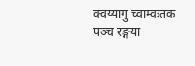क्वय्यागु च्वाम्वःतक पञ्च रङ्गया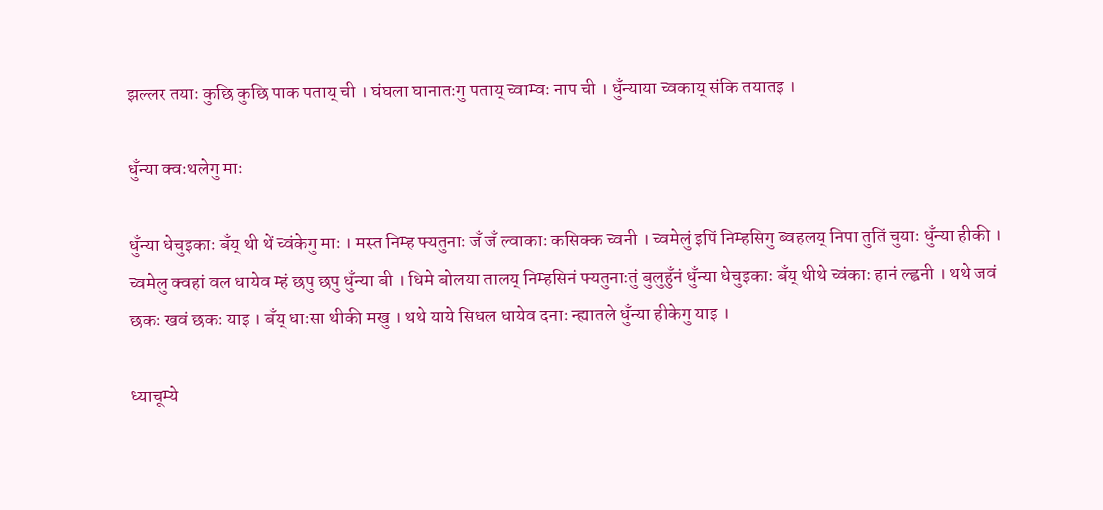झल्लर तयाः कुछि कुछि पाक पताय् ची । घंघला घानातःगु पताय् च्वाम्वः नाप ची । धुँन्याया च्वकाय् संकि तयातइ ।

धुँन्या क्वःथलेगु माः

धुँन्या धेचुइकाः बँय् थी थें च्वंकेगु माः । मस्त निम्ह फ्यतुनाः जँ जँ ल्वाकाः कसिक्क च्वनी । च्वमेलुं इपिं निम्हसिगु ब्वहलय् निपा तुतिं चुयाः धुँन्या हीकी । च्वमेलु क्वहां वल धायेव म्हं छपु छपु धुँन्या बी । धिमे बोलया तालय् निम्हसिनं फ्यतुनाःतुं बुलुहुँनं धुँन्या धेचुइकाः बँय् थीथे च्वंकाः हानं ल्ह्वनी । थथे जवं छकः खवं छकः याइ । बँय् धाःसा थीकी मखु । थथे याये सिधल धायेव दनाः न्ह्यातले धुँन्या हीकेगु याइ ।

ध्याचूम्ये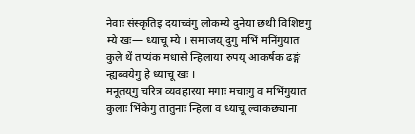नेवाः संस्कृतिइ दयाच्वंगु लोकम्ये दुनेया छथी विशिष्टगु म्ये खः— ध्याचू म्ये । समाजय्‌ दुगु मभिं मनिंगुयात कुले थें तप्यंक मधासे न्हिलाया रुपय्‌ आकर्षक ढङ्गं न्ह्यब्वयेगु हे ध्याचू खः ।
मनूतय्‌गु चरित्र व्यवहारया मगाः मचाःगु व मभिंगुयात कुलाः भिंकेगु तातुनाः न्हिला व ध्याचू ल्वाकछ्याना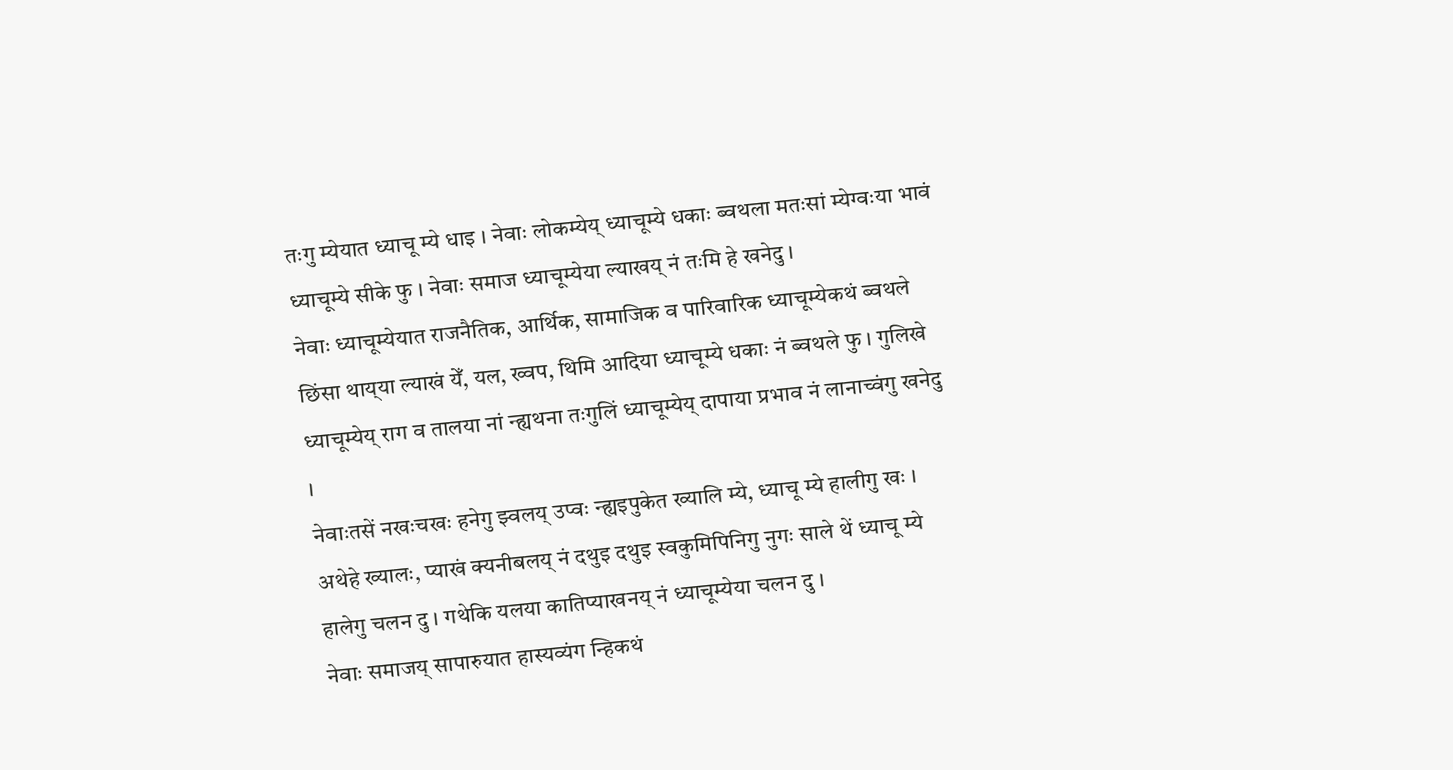तःगु म्येयात ध्याचू म्ये धाइ । नेवाः लोकम्येय्‌ ध्याचूम्ये धकाः ब्वथला मतःसां म्येग्वःया भावं ध्याचूम्ये सीके फु । नेवाः समाज ध्याचूम्येया ल्याखय्‌ नं तःमि हे खनेदु ।
नेवाः ध्याचूम्येयात राजनैतिक, आर्थिक, सामाजिक व पारिवारिक ध्याचूम्येकथं ब्वथले छिंसा थाय्‌या ल्याखं येँ, यल, ख्वप, थिमि आदिया ध्याचूम्ये धकाः नं ब्वथले फु । गुलिखे ध्याचूम्येय्‌ राग व तालया नां न्ह्यथना तःगुलिं ध्याचूम्येय्‌ दापाया प्रभाव नं लानाच्वंगु खनेदु ।
नेवाःतसें नखःचखः हनेगु झ्वलय्‌ उप्वः न्ह्यइपुकेत ख्यालि म्ये, ध्याचू म्ये हालीगु खः । अथेहे ख्यालः, प्याखं क्यनीबलय्‌ नं दथुइ दथुइ स्वकुमिपिनिगु नुगः साले थें ध्याचू म्ये हालेगु चलन दु । गथेकि यलया कातिप्याखनय्‌ नं ध्याचूम्येया चलन दु ।
नेवाः समाजय्‌ सापारुयात हास्यव्यंग न्हिकथं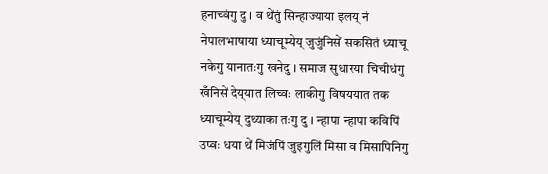हनाच्वंगु दु । व थेंतुं सिन्हाज्याया इलय्‌ नं नेपालभाषाया ध्याचूम्येय्‌ जुजुंनिसें सकसितं ध्याचू नकेगु यानातःगु खनेदु । समाज सुधारया चिचीधंगु खँनिसें देय्‌यात लिच्वः लाकीगु विषययात तक ध्याचूम्येय्‌ दुथ्याका तःगु दु । न्हापा न्हापा कविपिं उप्वः धया थें मिजंपिं जुइगुलिं मिसा व मिसापिनिगु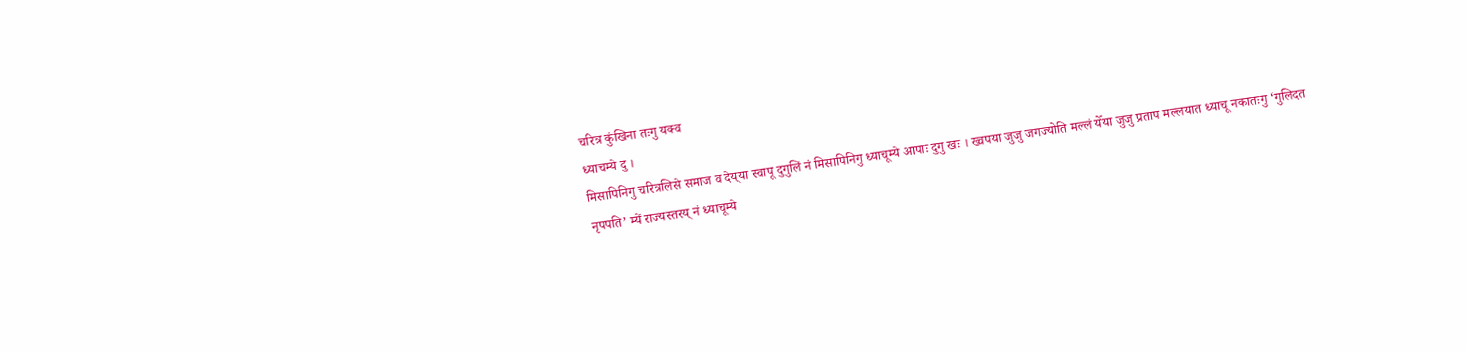चरित्र कुंखिना तःगु यक्व
ध्याचम्ये दु ।
मिसापिनिगु चरित्रलिसे समाज व देय्‌या स्वापू दुगुलिं नं मिसापिनिगु ध्याचूम्ये आपाः दुगु खः । ख्वपया जुजु जगज्योति मल्लं येँया जुजु प्रताप मल्लयात ध्याचू नकातःगु ‘गुलिदत नृपपति’ म्यें राज्यस्तरय्‌ नं ध्याचूम्ये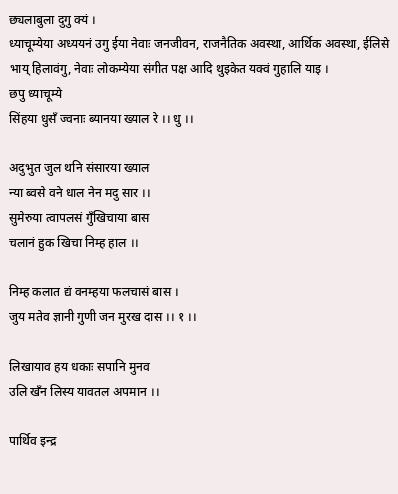छ्यलाबुला दुगु क्यं ।
ध्याचूम्येया अध्ययनं उगु ईया नेवाः जनजीवन, राजनैतिक अवस्था, आर्थिक अवस्था, ईलिसे भाय्‌ हिलावंगु, नेवाः लोकम्येया संगीत पक्ष आदि थुइकेत यक्वं गुहालि याइ ।
छपु ध्याचूम्ये
सिंहया धुसँ ज्वनाः ब्यानया ख्याल रे ।। धु ।।

अदुभुत जुल थनि संसारया ख्याल
न्या ब्वसे वने धाल नेन मदु सार ।।
सुमेरुया त्वापलसं गुँखिचाया बास
चलानं हुक खिचा निम्ह हाल ।।

निम्ह कलात द्यं वनम्हया फलचासं बास ।
जुय मतेव ज्ञानी गुणी जन मुरख दास ।। १ ।।

लिखायाव हय धकाः सपानि मुनव
उलि खँन लिस्य यावतल अपमान ।।

पार्थिव इन्द्र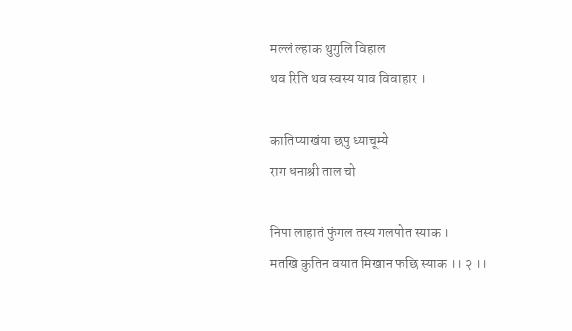मल्लं ल्हाक थुगुलि विहाल
थव रिति थव स्वस्य याव विवाहार ।

कातिप्याखंया छपु ध्याचूम्ये
राग धनाश्री ताल चो

निपा लाहातं फुंगल तस्य गलपोत स्याक ।
मतखि कुतिन वयात मिखान फछि स्याक ।। २ ।।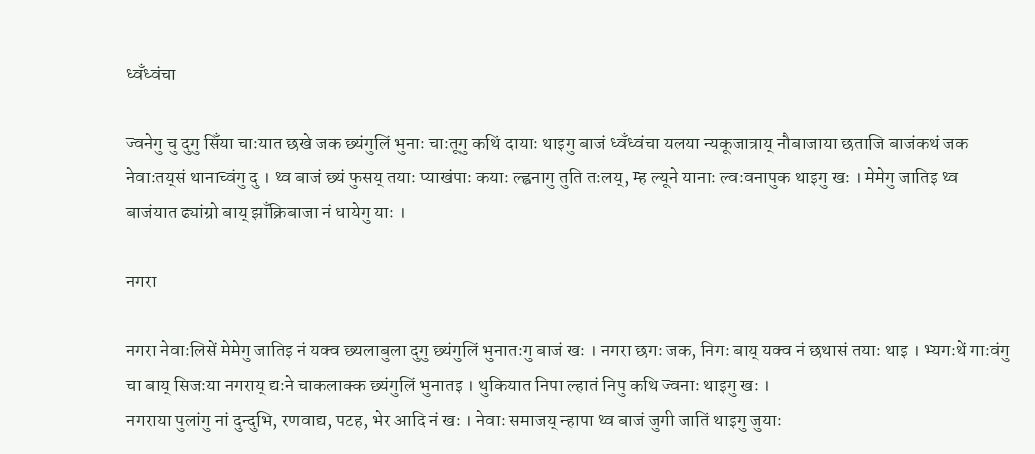ध्वँध्वंचा

ज्वनेगु चु दुगु सिँया चाःयात छखे जक छ्यंगुलिं भुनाः चाःतूगु कथिं दायाः थाइगु बाजं ध्वँध्वंचा यलया न्यकूजात्राय्‌ नौबाजाया छताजि बाजंकथं जक नेवाःतय्‌सं थानाच्वंगु दु । थ्व बाजं छ्यं फुसय्‌ तयाः प्याखंपाः कयाः ल्ह्वनागु तुति तःलय्‌, म्ह ल्यूने यानाः ल्वःवनापुक थाइगु खः । मेमेगु जातिइ थ्व बाजंयात ढ्यांग्रो बाय्‌ झाँक्रिबाजा नं धायेगु याः ।

नगरा

नगरा नेवाःलिसें मेमेगु जातिइ नं यक्व छ्यलाबुला दुगु छ्यंगुलिं भुनातःगु बाजं खः । नगरा छगः जक, निगः बाय्‌ यक्व नं छथासं तयाः थाइ । भ्यगःथें गाःवंगु चा बाय्‌ सिजःया नगराय्‌ द्यःने चाकलाक्क छ्यंगुलिं भुनातइ । थुकियात निपा ल्हातं निपु कथि ज्वनाः थाइगु खः ।
नगराया पुलांगु नां दुन्दुभि, रणवाद्य, पटह, भेर आदि नं खः । नेवाः समाजय्‌ न्हापा थ्व बाजं जुगी जातिं थाइगु जुयाः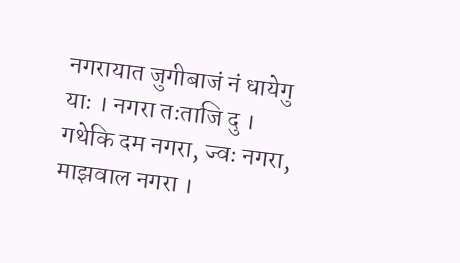नगरायात जुगीबाजं नं धायेगु याः । नगरा तःताजि दु । गथेकि दम नगरा, ज्वः नगरा, माझवाल नगरा ।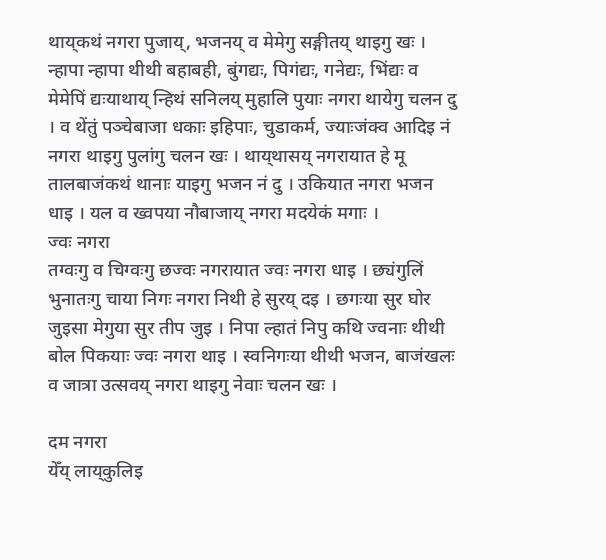थाय्‌कथं नगरा पुजाय्‌, भजनय्‌ व मेमेगु सङ्गीतय्‌ थाइगु खः । न्हापा न्हापा थीथी बहाबही, बुंगद्यः, पिगंद्यः, गनेद्यः, भिंद्यः व मेमेपिं द्यःयाथाय्‌ न्हिथं सनिलय्‌ मुहालि पुयाः नगरा थायेगु चलन दु । व थेंतुं पञ्चेबाजा धकाः इहिपाः, चुडाकर्म, ज्याःजंक्व आदिइ नं नगरा थाइगु पुलांगु चलन खः । थाय्‌थासय्‌ नगरायात हे मू तालबाजंकथं थानाः याइगु भजन नं दु । उकियात नगरा भजन धाइ । यल व ख्वपया नौबाजाय्‌ नगरा मदयेकं मगाः ।
ज्वः नगरा
तग्वःगु व चिग्वःगु छज्वः नगरायात ज्वः नगरा धाइ । छ्यंगुलिं भुनातःगु चाया निगः नगरा निथी हे सुरय्‌ दइ । छगःया सुर घोर जुइसा मेगुया सुर तीप जुइ । निपा ल्हातं निपु कथि ज्वनाः थीथी बोल पिकयाः ज्वः नगरा थाइ । स्वनिगःया थीथी भजन, बाजंखलः व जात्रा उत्सवय्‌ नगरा थाइगु नेवाः चलन खः ।

दम नगरा
येँय्‌ लाय्‌कुलिइ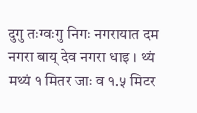दुगु तःग्वःगु निगः नगरायात दम नगरा बाय्‌ देव नगरा धाइ । थ्यं मथ्यं १ मितर जाः व १.५ मिटर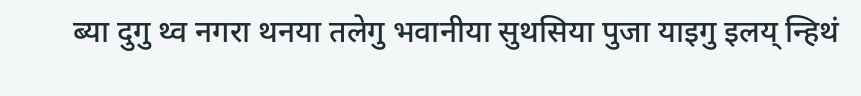ब्या दुगु थ्व नगरा थनया तलेगु भवानीया सुथसिया पुजा याइगु इलय्‌ न्हिथं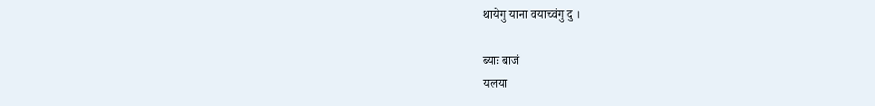थायेगु याना वयाच्वंगु दु ।

ब्याः बाजं
यलया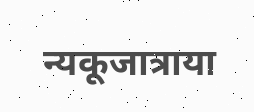न्यकूजात्राया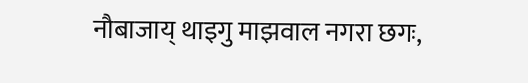नौबाजाय्‌ थाइगु माझवाल नगरा छगः,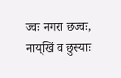ज्वः नगरा छज्वः, नाय्‌खिं व छुस्याः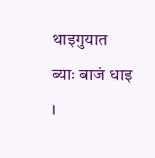थाइगुयात ब्याः बाजं धाइ ।